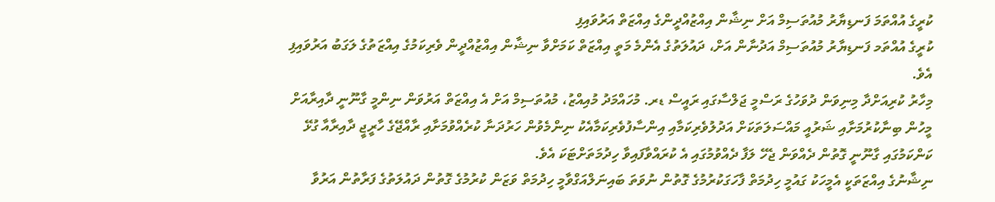ކުރީގެ އުއްތަމަ ފަނޑިޔާރު މުއުތަސިމް އަށް ނިޝާން އިއްޒުއްދީންގެ އިއްޒަތް އަރުވައިފި
ކުރީގެ އުއްތަމ ފަނޑިޔާރު މުއުތަސިމް އަދުނާން އަށް، ދައުލަތުގެ އެންމެ މަތީ އިއްޒަތް ކަމަށްވާ ނިޝާން އިއްޒުއްދީން ވެރިކަމުގެ އިއްޒަތުގެ ލަގަބު އަރުވައިފި އެވެ.
މިހާރު ކުރިއަށްދާ މިނިވަން ދުވަހުގެ ރަސްމީ ޖަލްސާގައި ރައީސް ޑރ. މުހައްމަދު މުއިއްޒު، މުއުތަސިމް އަށް އެ އިއްޒަތް އަރުވަން ނިންމީ ގާނޫނީ ދާއިރާއަށް މީހުން ބިނާކުރުމަށާއި ޝަރުއީ މައްސަލަތަކަށް އަދުލުވެރިކަމާއި އިންސާފުވެރިކަމާއެކު ނިންމެވުން ހަރުދަނާ ކުރެއްވުމަށާއި ރާއްޖޭގެ ހާރީޖީ ދާއިރާއާ ގުޅޭ ކަންކަމުގައި ގާނޫނީ ގޮތުން ދެއްވަން ޖެހޭ ލަފާ ދެއްވުމުގައި އެ ކުރައްވާފައިވާ ހިދުމަތަށްޓަކަ އެވެ.
ނިޝާނުގެ އިއްޒަތަކީ އެމީހަކު ގައުމީ ހިދުމަތް ފާހަގަކުރުމުގެ ގޮތުން ނުވަތަ ބައިނަލްއަގްވާމީ ހިދުމަތް ވަޒަން ކުރުމުގެ ގޮތުން ދައުލަތުގެ ފަރާތުން އަރުވާ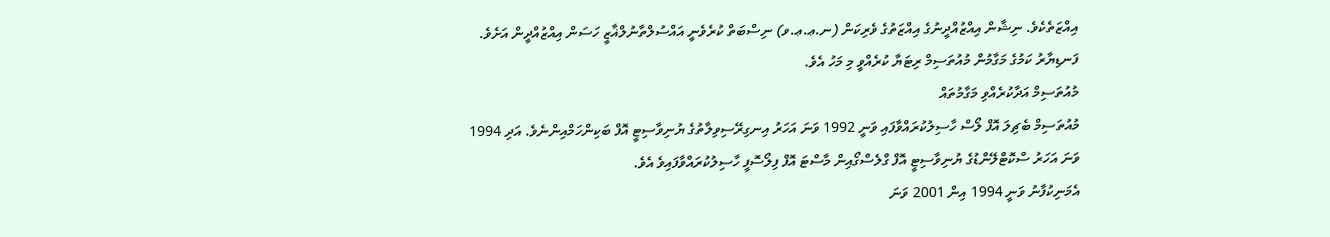އިއްޒަތެކެވެ. ނިޝާން އިއްޒުއްދީނުގެ އިއްޒަތުގެ ވެރިކަން (ނ.ޢ.ޢ.ވ) ނިސްބަތް ކުރެވެނީ އައްސުލްތާނުލްޣާޒީ ހަސަން އިއްޒުއްދީން އަށެވެ.
ފަނޑިޔާރު ކަމުގެ މަގާމުން މުއުތަސިމް ރިޓަޔާ ކުރެއްވީ މި މަހު އެވެ.
މުއުތަސިމް އަދާކުރެއްވި މަގާމުތައް
މުއުތަސިމް ބެޗިލަ އޮފް ލޯސް ހާސިލުކުރައްވާފައި ވަނީ 1992 ވަނަ އަހަރު އިނގިރޭސިވިލާތުގެ ޔުނިވާސިޓީ އޮފް ބަކިންހަމްއިންނެވެ. އަދި 1994 ވަނަ އަހަރު ސްކޮޓްލޭންޑުގެ ޔުނިވާސިޓީ އޮފް ގްލެސްގޯއިން މާސްޓަ އޮފް ފިލޯސޮފީ ހާސިލުކުރައްވާފައިވެ އެވެ.
އެމަނިކުފާނު ވަނީ 1994 އިން 2001 ވަނަ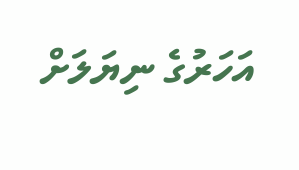އަހަރުގެ ނިޔަލަށް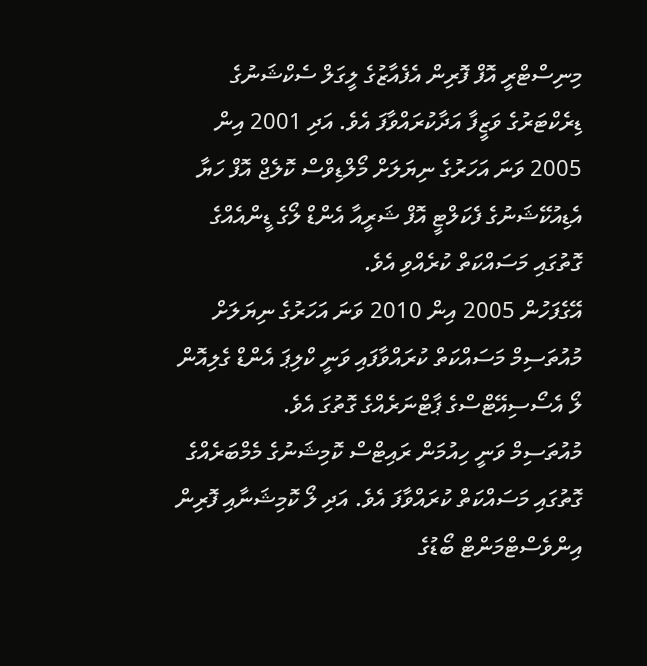މިނިސްޓްރީ އޮފް ފޮރިން އެފެއާޒުގެ ލީގަލް ސެކްޝަނުގެ ޑިރެކްޓަރުގެ ވަޒީފާ އަދާކުރައްވާފަ އެވެ. އަދި 2001 އިން 2005 ވަނަ އަހަރުގެ ނިޔަލަށް މޯލްޑިވްސް ކޮލެޖް އޮފް ހަޔާ އެޑިއުކޭޝަނުގެ ފެކަލްޓީ އޮފް ޝަރީއާ އެންޑް ލޯގެ ޑީންއެއްގެ ގޮތުގައި މަސައްކަތް ކުރެއްވި އެވެ.
އޭގެފަހުން 2005 އިން 2010 ވަނަ އަހަރުގެ ނިޔަލަށް މުއުތަސިމް މަސައްކަތް ކުރައްވާފައި ވަނީ ކްލިޕަ އެންޑް ގެލިއޮން ލޯ އެސޯސިއޭޓްސްގެ ޕާޓްނަރެއްގެ ގޮތުގަ އެވެ.
މުއުތަސިމް ވަނީ ހިއުމަން ރައިޓްސް ކޮމިޝަނުގެ މެމްބަރެއްގެ ގޮތުގައި މަސައްކަތް ކުރައްވާފަ އެވެ. އަދި ލޯ ކޮމިޝަނާއި ފޮރިން އިންވެސްޓްމަންޓް ބޯޑުގެ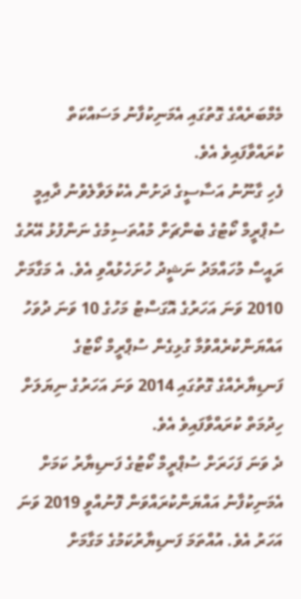މެމްބަރެއްގެ ގޮތުގައި އެމަނިކުފާނު މަސައްކަތް ކުރައްވާފައިވެ އެވެ.
ފެހި ގާނޫނު އަސާސީގެ ދަށުން އެކުލަވާލެވުނު ދާއިމީ ސުޕްރީމް ކޯޓުގެ ބެންޗަށް މުއުތަސިމުގެ ނަންފުޅު އޭރުގެ ރައީސް މުހައްމަދު ނަޝީދު ހުށަހެޅުއްވި އެވެ. އެ މަގާމަށް 2010 ވަނަ އަހަރުގެ އޮގަސްޓު މަހުގެ 10 ވަނަ ދުވަހު އައްޔަންކުރެއްވުމާ ގުޅިގެން ސުޕްރީމް ކޯޓުގެ ފަނޑިޔާރެއްގެ ގޮތުގައި 2014 ވަނަ އަހަރުގެ ނިޔަލަށް ހިދުމަތް ކުރައްވާފައިވެ އެވެ.
ދެ ވަނަ ފަހަރަށް ސުޕްރީމް ކޯޓުގެ ފަނޑިޔާރު ކަމަށް އެމަނިކުފާނު އައްޔަންކުރައްވަން ފޮނުއްވީ 2019 ވަނަ އަހަރު އެވެ. އުއްތަމަ ފަނޑިޔާރުކަމުގެ މަގާމަށް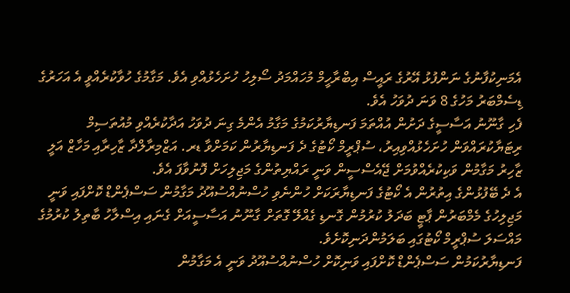އެމަނިކުފާނުގެ ނަންފުޅު އޭރުގެ ރައީސް އިބްރާހީމް މުހައްމަދު ސޯލިހު ހުށަހެޅުއްވި އެވެ. މަގާމުގެ ހުވާކުރެއްވީ އެ އަހަރުގެ ޑިސެމްބަރު މަހުގެ 8 ވަނަ ދުވަހު އެވެ.
ފެހި ގާނޫނު އަސާސީގެ ދަށުން އުއްތަމަ ފަނޑިޔާރުކަމުގެ މަގާމު އެންމެ ގިނަ ދުވަހު އަދާކުރެއްވި މުއުތަސިމް ރިޓަޔާކުރައްވަން ހުށަހެޅުއްވިއިރު، ސުޕްރީމް ކޯޓުގެ ދެ ފަނޑިޔާރުން ކަމަށްވާ ޑރ. އަޒްމިރާލްދާ ޒާހިރާއި މަހާޒް އަލީ ޒާހިރު މަގާމުން ވަކިކުރެއްވުމަށް ޖޭއެސްސީން ވަނީ ރައްޔިތުންގެ މަޖިލިހަށް ފޮނުވާފަ އެވެ.
އެ ދެ ބޭފުޅުންގެ އިތުރުން އެ ކޯޓުގެ ފަނޑިޔާރަކަށް ހުންނެވި ހުސްނުއްސުއޫދު މަގާމުން ސަސްޕެންޑް ކޮށްފައި ވަނީ މަޖިލިހުގެ މެމްބަރުން ޕާޓީ ބަދަލު ކުރުމުން ގޮނޑި ގެއްލޭ ގޮތަށް ގާނޫނު އަސާސީއަށް ގެނައި އިސްލާހު ބާތިލު ކުރުމުގެ މައްސަލަ ސުޕްރީމް ކޯޓުގައި ބަލަމުންދަނިކޮށެވެ.
ފަނޑިޔާރުކަމުން ސަސްޕެންޑް ކޮށްފައި ވަނިކޮށް ހުސްނުއްސުއޫދު ވަނީ އެ މަގާމުން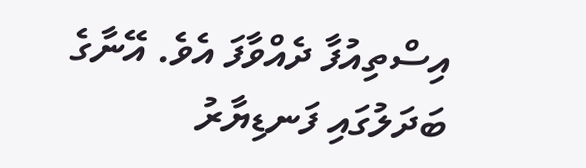އިސްތިއުފާ ދެއްވާފަ އެވެ. އޭނާގެ ބަދަލުގައި ފަނޑިޔާރު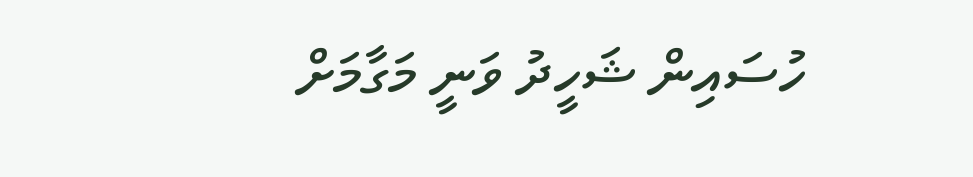ހުސައިން ޝަހީދު ވަނީ މަގާމަށް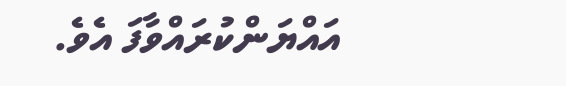އައްޔަންކުރައްވާފަ އެވެ.